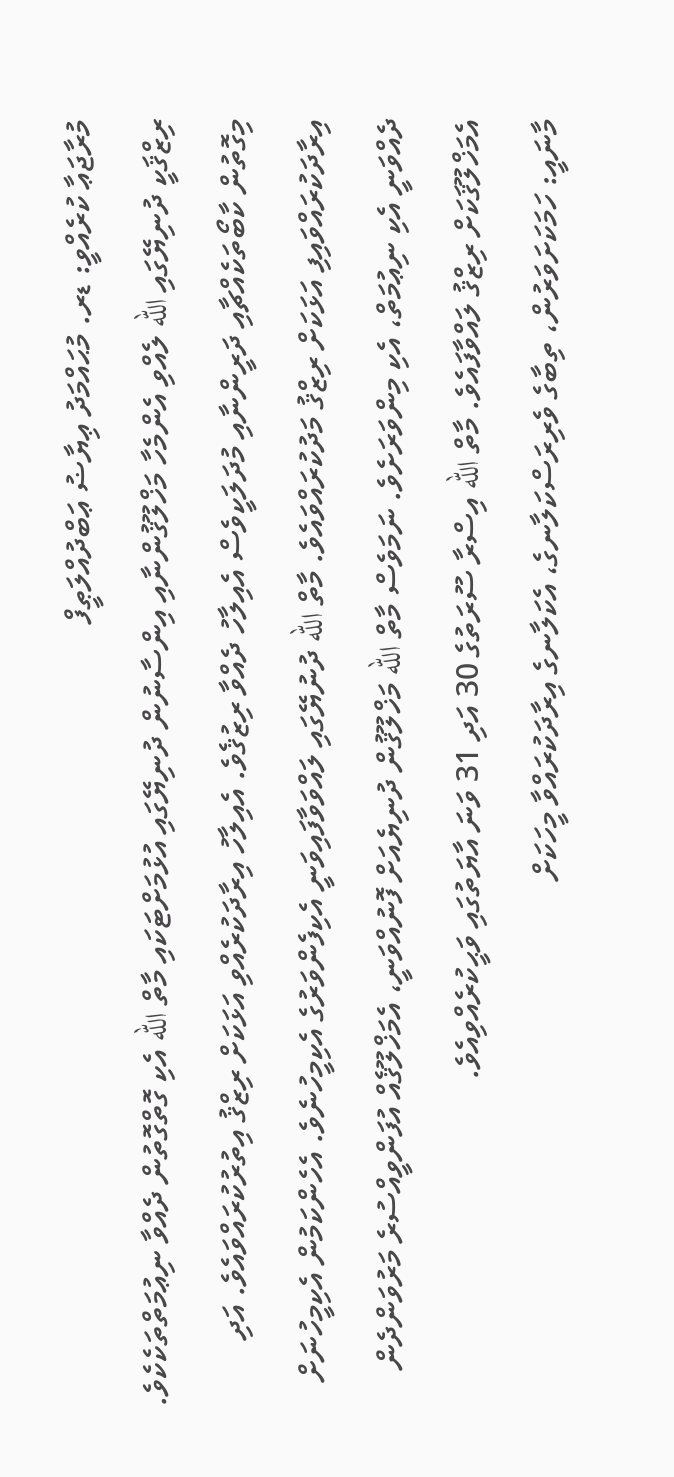މުރާޖަޢާ ކުރެއްވީ: ޑރ. މުޙައްމަދު ޢިޔާޟު ޢަބްދުއްލަޠީފް
ރިޒްޤަކީ ދުނިޔޭގައި الله ލެއްވި އެންމެހާ މަޚްލޫޤުންނާއި އިންސާނުން ދުނިޔޭގައި އުޅުމަށްޓަކައި މާތް الله އެކި ގޮތްގޮތުން ދެއްވާ ނިޢުމަތްތަކެކެވެ. މިގޮތުން ކާބޯތަކެއްޗާއި ދަރީންނާއި މުދަލަކީވެސް އެއިލާހު ދެއްވާ ރިޒުޤެވެ. އެއިލާހު އިރާދަކުރެއްވި އަޅަކަށް ރިޒްޤު އިތުރުކުރައްވައެވެ. އަދި އިރާދަކުރައްވައިފި އަޅަކަށް ރިޒްޤު މަދުކުރައްވައެވެ. މާތް الله ދުނުޔޭގައި ލައްވަވާފައިވަނީ އެކިފެންވަރުގެ އެކިމީހުނެވެ. އެހެންކަމުން އެކިމީހުނަށް ދެއްވަނީ އެކި ނިޢުމަތް، އެކި މިންވަރަށެވެ. ނަމަވެސް މާތް الله މަޚްލޫޤުން ދުނިޔެއަށް ފޮނުއްވަނީ، އެމަޚްލޫޤެއް އުފަންވީއްސުރެ މަރުވަންދެން އެމަޚްލޫޤަކަށް ރިޒްޤު ލައްވާފައެވެ. މާތް الله އިސްރާ ސޫރަތުގެ 30 އަދި 31 ވަނަ އާޔަތުގައި ވަޙީކުރެއްވިއެވެ.
މާނައީ: ހަމަކަށަވަރުން، ތިބާގެ ވެރިރަސްކަލާނގެ، އެކަލާނގެ އިރާދަކުރައްވާ މީހަކަށް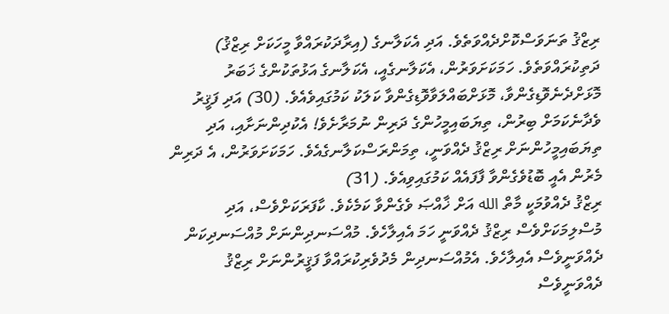ރިޒްޤު ތަނަވަސްކޮށްދެއްވަތެވެ. އަދި އެކަލާނގެ (އިރާދަކުރައްވާ މީހަކަށް ރިޒްޤު) ދަތިކުރައްވަތެވެ. ހަމަކަށަވަރުން، އެކަލާނގެއީ، އެކަލާނގެ އަޅުތަކުންގެ ޚަބަރު މޮޅަށްދެނެވޮޑިގެންވާ، މޮޅަށްބައްލަވާވޮޑިގެންވާ ކަލަކު ކަމުގައިވެއެވެ. (30) އަދި ފަޤީރު ވެދާނެކަމަށް ބިރުން، ތިޔަބައިމީހުންގެ ދަރިން ނުމަރާށެވެ! އެކުދިންނަށާއި، އަދި ތިޔަބައިމީހުންނަށް ރިޒްޤު ދެއްވަނީ، ތިމަންރަސްކަލާނގެއެވެ. ހަމަކަށަވަރުން، އެ ދަރިން މެރުން އެއީ ބޮޑުވެގެންވާ ފާފައެއް ކަމުގައިވިއެވެ. (31)
ރިޒްޤު ދެއްވުމަކީ މާތް الله އަށް ޚާއްޞަ ވެގެންވާ ކަމެކެވެ. ކާފަރަކަށްވެސް، އަދި މުސްލިމަކަށްވެސް ރިޒްޤު ދެއްވަނީ ހަމަ އެއިލާހެވެ. މުއްސަނދިންނަށް މުއްސަނދިކަން ދެއްވަނީވެސް އެއިލާހެވެ. އެމުއްސަނދިން މެދުވެރިކުރައްވާ ފަޤީރުންނަށް ރިޒްޤު ދެއްވަނީވެސް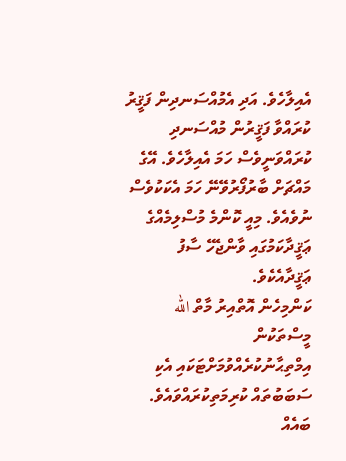އެއިލާހެވެ. އަދި އެމުއްސަނދިން ފަޤީރު ކުރައްވާ ފަޤީރުން މުއްސަނދި ކުރައްވަނީވެސް ހަމަ އެއިލާހެވެ. އޭގެ މައްޗަށް ބާރުފޯރުވޭނޭ ހަމަ އެކަކުވެސް ނުވެއެވެ. މިއީ ކޮންމެ މުސްލިމެއްގެ ޢަޤީދާކަމުގައި ވާންޖެހޭ ސާފު ޢަޤީދާއެކެވެ.
ކަންމިހެން އޮތްއިރު މާތް الله މީސްތަކުން އިމްތިޙާނުކުރެއްވުމަށްޓަކައި އެކި ސަބަބުތައް ކުރިމަތިކުރައްވައެވެ. ބައެއް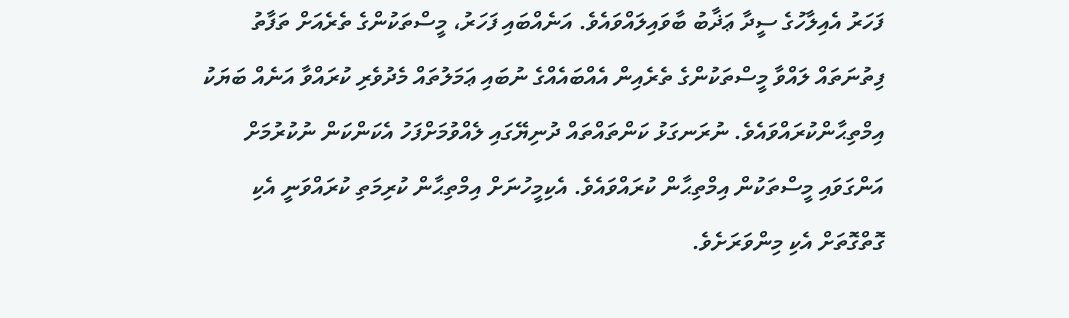ފަހަރު އެއިލާހުގެ ސީދާ ޢަޛާބު ބާވައިލައްވައެވެ. އަނެއްބައި ފަހަރު، މީސްތަކުންގެ ތެރެއަށް ތަފާތު ފިތުނަތައް ލައްވާ މީސްތަކުންގެ ތެރެއިން އެއްބައެއްގެ ނުބައި ޢަމަލުތައް މެދުވެރި ކުރައްވާ އަނެއް ބަޔަކު އިމްތިޙާންކުރައްވައެވެ. ނުރަނގަޅު ކަންތައްތައް ދުނިޔޭގައި ލެއްވުމަށްފަހު އެކަންކަން ނުކުރުމަށް އަންގަވައި މީސްތަކުން އިމްތިޙާން ކުރައްވައެވެ. އެކިމީހުނަށް އިމްތިޙާން ކުރިމަތި ކުރައްވަނީ އެކި ގޮތްގޮތަށް އެކި މިންވަރަށެވެ.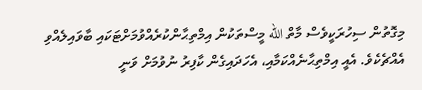މިގޮތުން ސިހުރަކީވެސް މާތް الله މީސްތަކުން އިމްތިޙާންކުރެއްވުމަށްޓަކައި ބާވައިލެއްވި އެއްޗެކެވެ. އެއީ އިމްތިޙާނެއްކަމާއި، އެހަދައިގެން ކާފިރު ނުވުމަށް ވަނީ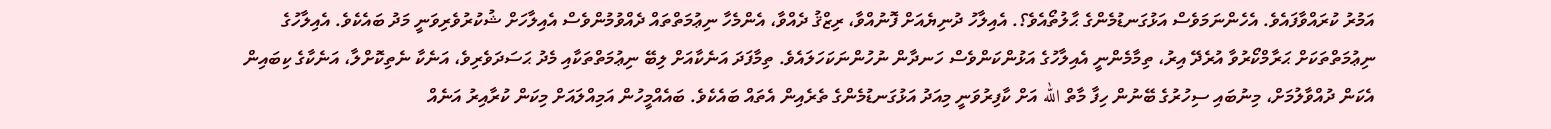އަމުރު ކުރައްވާފައެވެ. އެހެންނަމަވެސް އަޅުގަނޑުމެންގެ ޙާލުތޯއެވެ؟. އެއިލާހު ދުނިޔެއަށް ފޮނުއްވާ، ރިޒްޤު ދެއްވާ، އެންމެހާ ނިޢުމަތްތައް ދެއްވުމުންވެސް އެއިލާހަށް ޝުކުރުވެރިވަނީ މަދު ބައެކެވެ. އެއިލާހުގެ ނިޢުމަތްތަކަށް ޙަރާމްކޯރުވާ އުރެދޭ އިރު، ތިމާމެންނީ އެއިލާހުގެ އަޅުންކަންވެސް ހަނދާން ނުހުންނަކަހަލައެވެ. ތިމާފަދަ އަނެކާއަށް ލިބޭ ނިޢުމަތްތަކާއި މެދު ޙަސަދަވެރިވެ، އަނެކާ ނެތިކޮށްލާ، އަނެކާގެ ކިބައިން އެކަން ދުއްވާލުމަށް، މިނުބައި ސިހުރުގެ ބޭނުން ހިފާ މާތް الله އަށް ކާފިރުވަނީ މިއަދު އަޅުގަނޑުމެންގެ ތެރެއިން އެތައް ބައެކެވެ. ބައެއްމީހުން އަމިއްލައަށް މިކަން ކުރާއިރު އަނެއް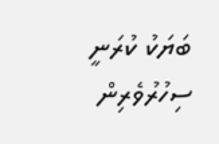ބަޔަކު ކުރަނީ ސިހުރުވެރިން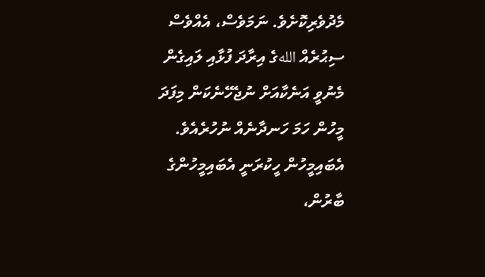މެދުވެރިކޮށެވެ. ނަމަވެސް، އެއްވެސް ސިޙުރެއް اللهގެ އިރާދަ ފުޅާއި ލައިގެން މެނުވީ އަނެކާއަށް ނުޖެހޭނެކަން މިފަދަ މީހުން ހަމަ ހަނދާނެއް ނުހުރެއެވެ. އެބައިމީހުން ހީކުރަނީ އެބައިމީހުންގެ ބާރުން،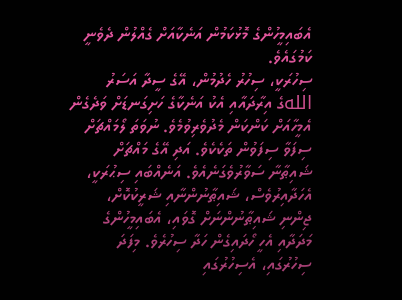އެބައިމީހުންގެ މޮޅުކަމުން އަނެކާއަށް ގެއްލުން ދެވެނީ ކަމުގައެވެ.
ސިހުރަކީ، ސިހުރު ހެދުމުން، އޭގެ ސީދާ އަސަރު اللهގެ އިރާދައާއި އެކު އަނެކާގެ ހަށިގަނޑަށް ވަދެގެން އެމީހާއަށް ކަންކަން މެދުވެރިވުމެވެ. ނުވަތަ ލޯމައްޗަށް ސިފަވާ ސިފަވުން ތަކެކެވެ. އަދި އޭގެ މައްޗަށް ޝައިޠާނާ ސަވާރުވެގަނެއެވެ. އަނެއްބައި ސިޙުރަކީ، އެހަދާއިރުވެސް، ޝައިޠާނުންނާއި ޝަރީކުކޮށް، ޖިންނި ޝައިޠާނުންނަށް ގޮވައި، އެބައިމީހުންގެ މަދަދާއި އެހީ ހޯދައިގެން ހަދާ ސިހުރެވެ. މިފަދަ ސިހުރުގައި، އެސިހުރުގައި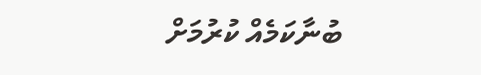ބުނާކަމެއް ކުރުމަށް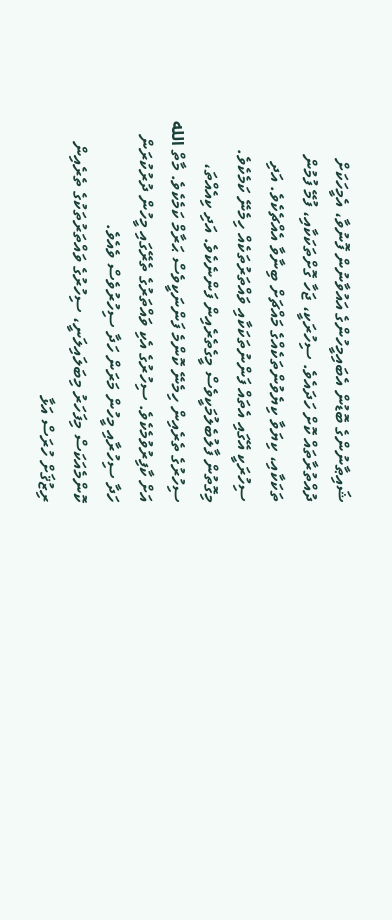ޝައިޠާނުންގެ ބޮޑުން އެބައިމީހުންގެ އައުވާނުން ފޮނުވާ، އެމީހަކަށް ދުއްތުރާތައް ކޮށް ހަދައެވެ. ސިހުރަކީ، ޖަހާ ގޮށްތަކަކާއި، ފުމޭ ފުމުން ތަކަކާއި، ކިޔަވާ ކިޔެވުންތަކެއްގެ މައްޗަށް ބިނާވާ އެއްޗެކެވެ. އަދި ސިހުރަކީ އޭގައި އެތައް ފަންނުތަކަކާއި ވައްތަރުތަކެއް ހިމެނޭ ކަމެކެވެ. މިގޮތުން ފާލުބެލުމަކީވެސް މީގެތެރެއިން ފަންނެކެވެ. އަދި ކިއެއްތަ، ސިހުރުގެ ތެރެއިން ހިމެނޭ ކޮންމެ ފަންނަކީވެސް ޙަރާމް ކަމެކެވެ. މާތް الله އަށް ކާފިރުވުމެކެވެ. ސިހުރުގެ އެކި ވައްތަރުގެ ތެރޭގައި މީހުން ދުރުކުރަން ހަދާ ސިހުރާއި މީހުން މަރަން ހަދާ ސިހުރުވެސް ވެއެވެ.
ކޮންމެއަކަސް މިފަހަރު މިބަލައިލަނީ، ސިހުރުގެ ވައްތަރުތަކުގެ ތެރެއިން ރިޒުޤަށް ހުރަސް އަޅާ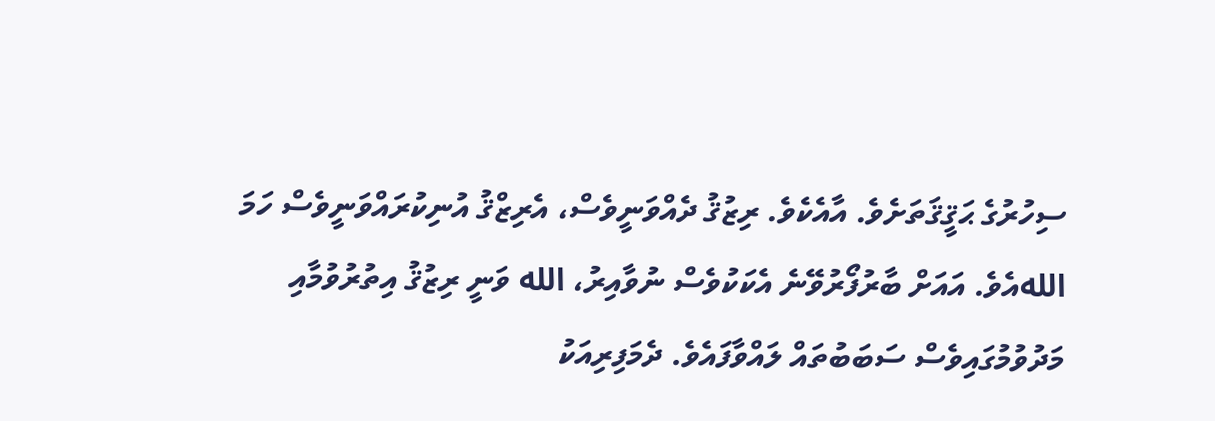ސިހުރުގެ ޙަޤީޤަތަށެވެ. އާއެކެވެ. ރިޒުޤު ދެއްވަނީވެސް، އެރިޒްޤު އުނިކުރައްވަނީވެސް ހަމަ اللهއެވެ. އައަށް ބާރުފޯރުވޭނެ އެކަކުވެސް ނުވާއިރު، الله ވަނީ ރިޒުޤު އިތުރުވުމާއި މަދުވުމުގައިވެސް ސަބަބުތައް ލައްވާފައެވެ. ދެމަފިރިއަކު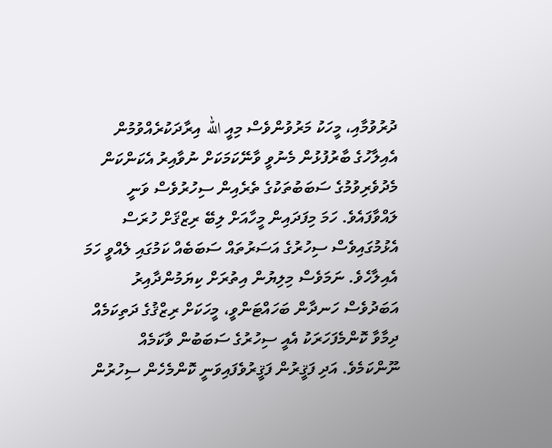ދުރުވުމާއި، މީހަކު މަރުވުންވެސް މިއީ الله އިރާދަކުރެއްވުމުން އެއިލާހުގެ ބާރުފުޅުން މެނުވީ ވާނޭކަމަކަށް ނުވާއިރު އެކަންކަން މެދުވެރިވުމުގެ ސަބަބުތަކުގެ ތެރެއިން ސިހުރުވެސް ވަނީ ލައްވާފައެވެ. ހަމަ މިފަދައިން މީހާއަށް ލިބޭ ރިޒްޤަށް ހުރަސް އެޅުމުގައިވެސް ސިހުރުގެ އަސަރުތައް ސަބަބެއް ކަމުގައި ލެއްވީ ހަމަ އެއިލާހެވެ. ނަމަވެސް މިލިޔުން އިތުރަށް ކިޔަމުންދާއިރު އަބަދުވެސް ހަނދާން ބަހައްޓަންވީ، މީހަކަށް ރިޒްޤުގެ ދަތިކަމެއް ދިމާވާ ކޮންމެފަހަރަކު އެއީ ސިހުރުގެ ސަބަބުން ވާކަމެއް ނޫންކަމެވެ. އަދި ފަޤީރުން ފަޤީރުވެފައިވަނީ ކޮންމެހެން ސިހުރުން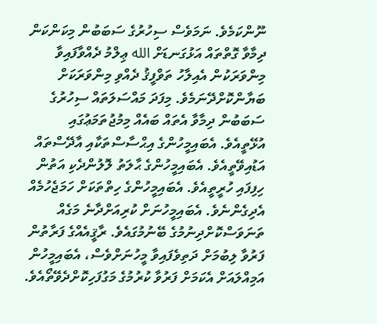ނޫންކަމެވެ. ނަމަވެސް ސިހުރުގެ ސަބަބުން މިކަންކަން ދިމާވާ ގޮތްތައް އަޅުގަނޑަށް الله ޢިލްމު ދެއްވާފައިވާ މިންވަރަކުން އެއިލާހު ތަވްފީޤު ދެއްވި މިންވަރަކަށް ބަޔާންކޮށްދޭނަމެވެ. މިފަދަ މައްސަލަތައް ސިހުރުގެ ސަބަބުން ދިމާވާ އެތައް ބައެއް މިމުޖުތަމަޢުގައި އުޅޭތީއެވެ. އެބައިމީހުންގެ އިޙްސާސްތަކާއި އާދޭސްތައް އަޑުއިވޭތީއެވެ. އެބައިމީހުންގެ ޙާލަތު ލޮލުންދެކި އަތުން ހިފިފައި ހުރީތީއެވެ. އެބައިމީހުންގެ ހިތްތަކަށް ހަމަޖެހުމެއް އެދިގެންނެވެ. އެބައިމީހުނަށް ކުރިއަށްދާނެ މަގެއް ތަނަވަސްކޮށްދިނުމުގެ ބޭނުމުގައެވެ. ރާޤީއެއްގެ ފަރާތުން ފަރުވާ ލިބުމަށް ދަތިވެފައިވާ މީހުނަށްވެސް، އެބައިމީހުން އަމިއްލައަށް އެކަމަށް ފަރުވާ ކުރުމުގެ މަގުފަހިކޮށްދެވޭތޯއެވެ.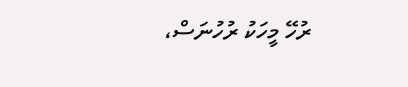ރުހޭ މީހަކު ރުހުނަސް،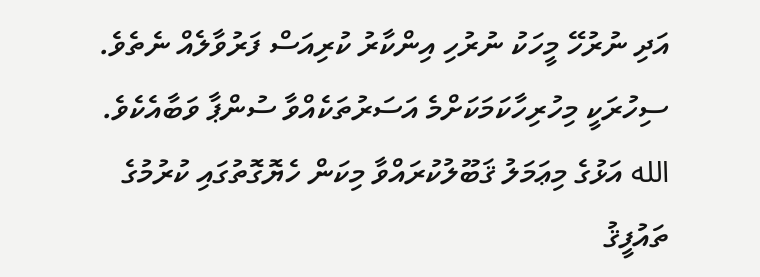އަދި ނުރުހޭ މީހަކު ނުރުހި އިންކާރު ކުރިއަސް ފަރުވާލެއް ނެތެވެ. ސިހުރަކީ މިހުރިހާކަމަކަށްމެ އަސަރުތަކެއްވާ ސުންޕާ ވަބާއެކެވެ. الله އަޅުގެ މިޢަމަލު ޤަބޫލުކުރައްވާ މިކަން ހެޔޮގޮތުގައި ކުރުމުގެ ތައުފީޤު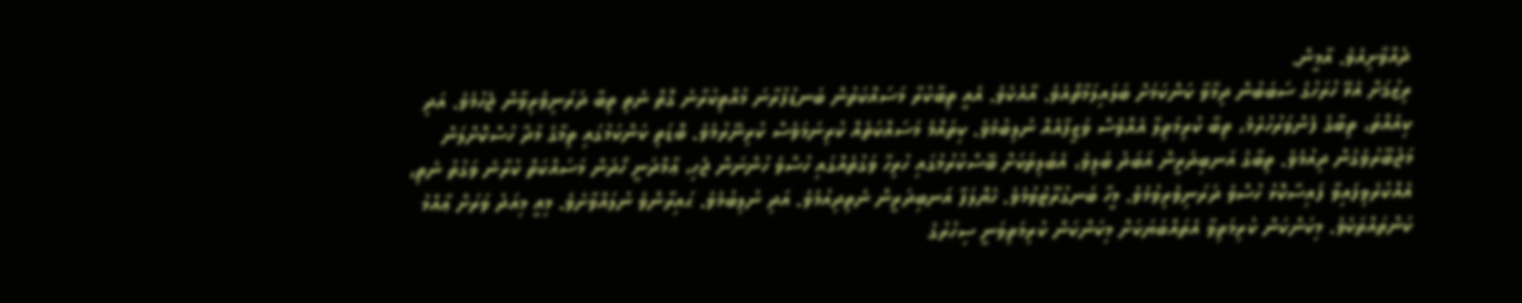ދެއްވާށިއެވެ. އާމީން.
ރިޒުޤަށް އެޅޭ ހުރަހުގެ ސަބަބުން ދިމާވާ ކަންކަމަށް ބަލައިލަމާތޯއެވެ. އާއެކެވެ. އެއީ ތިބާކުރާ މަސައްކަތުން ބަނޑުފުރާނަ މުއްތިކުރާނެ ގޮތް ނެތި ތިބާ ދަރަނިވެރިވާން ޖެހުމެވެ. އަދި ކިއެއްތަ، ތިބާގެ ފެންވަރުހުރެމެ، ތިބާ ކުރިމަތިލާ އެއްވެސް ވަޒީފާއެއް ނުލިބުމެވެ. ކިތައްމެ މަސައްކަތެއް ކުރިނަމަވެސް ކުރިނޭރުމެވެ. ބޮޑަތި ކަންކަމުގައި ތިމާގެ މުދާ ހުސްކޮށްލަން މަޖުބޫރުވެގެން ދިއުމެވެ. ތިބާގެ އަނބިދަރީން އަބަދު ބަލިވެ، އެބަލިތަކަށް ބޭސްކުރުމުގައި ހުރިހާ ވަގުތެއްގައި ހުސްވެ ހުންނަން ޖެހި، ޢާމްދަނީ ހޯދަން މަސައްކަތް ކުރާނެ ވަގުތު ނެތި، އެއްކުރެވިފައިވާ ފައިސާކޮޅު ހުސްވެ ދަރަނިވެރިވުމެވެ. މީހާ ބަނގުރޫޓުވުމެވެ. ހެޔޮލަފާ އަނބިދަރީން ނެތިދިއުމެވެ. އަދި ނުލިބުމެވެ. ޙައިރާންވެ ނުލައްވާށެވެ. މިއީ މިއަދު ވަރަށް ޢާއްމު ކަންތައްތަކެވެ. މިކަންކަން ކުރިމަތިވާ އެތައްބަޔަކަށް މިކަންކަން ކުރިމަތިވަނީ ސިހުރުގެ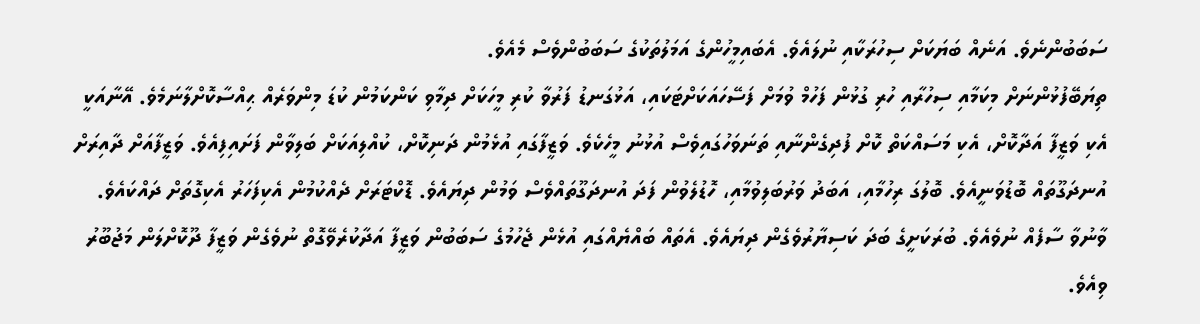ސަބަބުންނެވެ. އަނެއް ބަޔަކަށް ސިހުރަކާއި ނުލައެވެ. އެބައިމީހުންގެ އަމަލުތަކުގެ ސަބަބުންވެސް މެއެވެ.
ތިޔަބޭފުޅުންނަށް މިކަމާއި ސިހުރާއި ހުރި ގުޅުން ފަހުމް ވުމަށް ފަސޭހައަކަށްޓަކައި، އަޅުގަނޑު ފަރުވާ ކުރި މީހަކަށް ދިމާވި ކަންކަމުން ކުޑަ މިންވަރެއް ޙިއްސާކޮށްލާނަމެވެ. އޭނާއަކީ އެކި ވަޒީފާ އަދާކޮށް، އެކި މަސައްކަތް ކޮށް ފުދިގެންނާއި ތަނަވަހުގައިވެސް އުޅުނު މީހެކެވެ. ވަޒީފާގައި އުޅެމުން ދަނިކޮށް، ކުއްލިއަކަށް ބަލިވާން ފަށައިފިއެވެ. ވަޒީފާއަށް ދާއިރަށް އުނދަގޫތައް ބޮޑުވަނީއެވެ. ބޮލުގަ ރިހުމާއި، އަބަދު ވަރުބަލިވުމާއި، ހޮޑުލެވުން ފަދަ އުނދަގޫތައްވެސް ވަމުން ދިޔައެވެ. ޑޮކްޓަރަށް ދެއްކުމުން އެކިފަހަރު އެކިގޮތަށް ދައްކައެވެ. ވާނުވާ ސާފެއް ނުވެއެވެ. ބުރަކަށީގެ ބަދަ ކަސިޔާރުވެގެން ދިޔައެވެ. އެތައް ބައްޔެއްގައި އުޅެން ޖެހުމުގެ ސަބަބުން ވަޒީފާ އަދާކުރެވޭގޮތް ނުވެގެން ވަޒީފާ ދޫކޮށްލަން މަޖުބޫރު ވިއެވެ.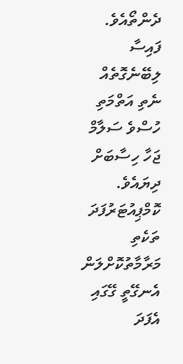ދެންތޯއެވެ. ފައިސާ ލިބޭނެގޮތެއް ނެތި އަތްމަތި ހުސްވެ ސަލާމް ޖަހާ ހިސާބަށް ދިޔައެވެ. ކޮމްޕިއުޓަރުފަދަ ތަކެތި މަރާމާތުކޮށްލަން އެނގޭތީ ގޭގައި އެފަދަ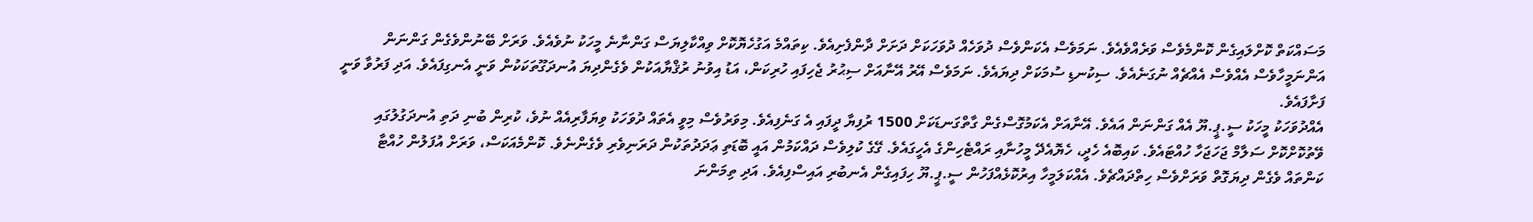މަސައްކަތް ކޮށްލައިގެން ކޮންމެވެސް ވަރެއްވެއެވެ. ނަމަވެސް އެކަންވެސް ދުވަހެއް ދުވަހަކަށް ދަށަށް ދާންފެށިއެވެ. ކިތައްމެ އަގުހެޔޮކޮށް ވިއްކާލިޔަސް ގަންނާނެ މީހަކު ނުވެއެވެ. ވަރަށް ބޭނުންވެގެން ގަންނަން އަންނަމީހާވެސް އެއްވެސް އެއްޗެއް ނުގަނެއެވެ. ސިކުނޑި ސުމަކަށް ދިޔައެވެ. ނަމަވެސް އޭރު އޭނާއަށް ސިޙުރު ޖެހިފައި ހުރިކަން، އަޑު އިވުނު ރުޤްޔާއަކުން ވެގެންދިޔަ އުނދަގޫތަކަކުން ވަނީ އެނގިފައެވެ. އަދި ފަރުވާ ވަނީ ފަށާފައެވެ.
އެއްދުވަހަކު މީހަކު ސީ.ޕީ.ޔޫ އެއް ގަންނަން އައެވެ. އޭނާއަށް އެކަމުގޮސްގެން ގާތްގަނޑަކަށް 1500 ރުފިޔާ ދީފައި އެ ގަނެފިއެވެ. މިވަރުވެސް މިވީ އެތައް ދުވަހަކު ވިޔަފާރިއެއް ނުވެ، ކުރިން ބުނި ދަތި އުނދަގުލުގައި ވޭތުކޮށްކޮށް ސަލާމް ޖަހަޖަހާ ހުއްޓައެވެ. ކައިބޮއެ ހެދީ، ހެޔޮއެދޭ މީހުނާއި ރައްޓެހިންގެ އެހީގައެވެ. ގޭގެ ކުލިވެސް ދައްކަމުން އައީ ބޮޑަތި ޢަދަދުތަކުން ދަރަނިވެރި ވެގެންނެވެ. ކޮންމެއަކަސް، ވަރަށް އުފަލުން ހުއްޓާ ކަންތައް ވެގެން ދިޔަގޮތް ވަރަށްވެސް ހިތްދައްޗެވެ. އެއްކަލަމީހާ އިރުކޮޅެއްފަހުން ސީ.ޕީ.ޔޫ ހިފައިގެން އެނބުރި އައިސްފިއެވެ. އަދި ތިމަންނަ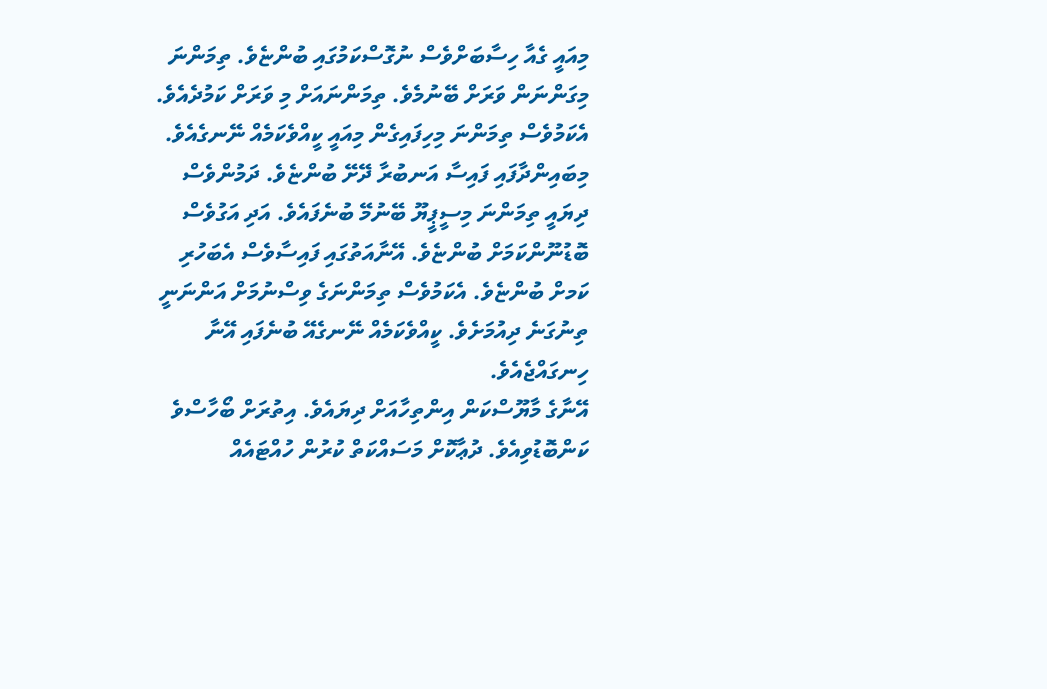މިއައީ ގެއާ ހިސާބަށްވެސް ނުގޮސްކަމުގައި ބުންޏެވެ. ތިމަންނަ މިގަންނަން ވަރަށް ބޭނުމެވެ. ތިމަންނައަށް މި ވަރަށް ކަމުދެއެވެ. އެކަމުވެސް ތިމަންނަ މިހިފައިގެން މިއައީ ކީއްވެކަމެއް ނޭނގެއެވެ. މިބައިންދާފައި ފައިސާ އަނބުރާ ދޭށޭ ބުންޏެވެ. ދަމުންވެސް ދިޔައީ ތިމަންނަ މިސީޕީޔޫ ބޭނުމޭ ބުނެފައެވެ. އަދި އަގުވެސް ބޮޑުނޫންކަމަށް ބުންޏެވެ. އޭނާއަތުގައި ފައިސާވެސް އެބަހުރި ކަމށް ބުންޏެވެ. އެކަމުވެސް ތިމަންނަގެ ވިސްނުމަށް އަންނަނީ ތިނުގަނެ ދިއުމަށެވެ. ކީއްވެކަމެއް ނޭނގެއޭ ބުނެފައި އޭނާ ހިނގައްޖެއެވެ.
އޭނާގެ މާޔޫސްކަން އިންތިހާއަށް ދިޔައެވެ. އިތުރަށް ބޯހާސްވެ ކަންބޮޑުވިއެވެ. ދުޢާކޮށް މަސައްކަތް ކުރުން ހުއްޓައެއް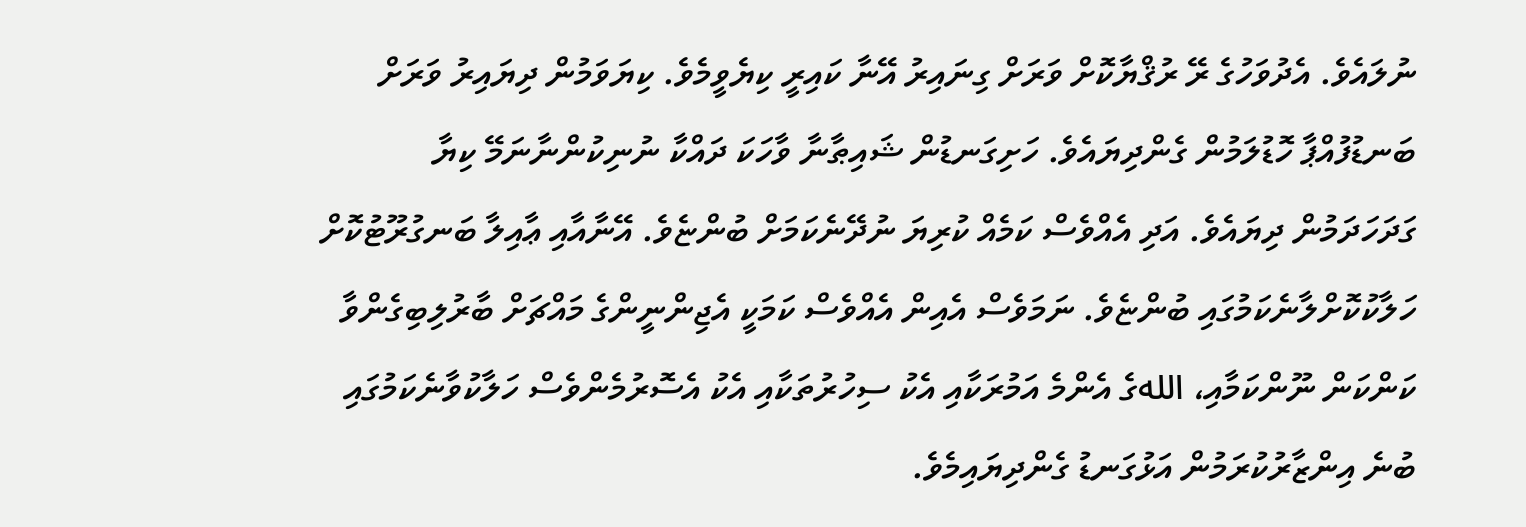ނުލައެވެ. އެދުވަހުގެ ރޭ ރުޤްޔާކޮށް ވަރަށް ގިނައިރު އޭނާ ކައިރީ ކިޔެވީމެވެ. ކިޔަވަމުން ދިޔައިރު ވަރަށް ބަނޑުފުއްޕާ ހޮޑުލަމުން ގެންދިޔައެވެ. ހަށިގަނޑުން ޝައިޠާނާ ވާހަކަ ދައްކާ ނުނިކުންނާނަމޭ ކިޔާ ގަދަހަދަމުން ދިޔައެވެ. އަދި އެއްވެސް ކަމެއް ކުރިޔަ ނުދޭނެކަމަށް ބުންޏެވެ. އޭނާއާއި ޢާއިލާ ބަނގުރޫޓުކޮށް ހަލާކުކޮށްލާނެކަމުގައި ބުންޏެވެ. ނަމަވެސް އެއިން އެއްވެސް ކަމަކީ އެޖިންނީންގެ މައްޗަށް ބާރުލިބިގެންވާ ކަންކަން ނޫންކަމާއި، اللهގެ އެންމެ އަމުރަކާއި އެކު ސިހުރުތަކާއި އެކު އެސޮރުމެންވެސް ހަލާކުވާނެކަމުގައި ބުނެ އިންޒާރުކުރަމުން އަޅުގަނޑު ގެންދިޔައިމެވެ.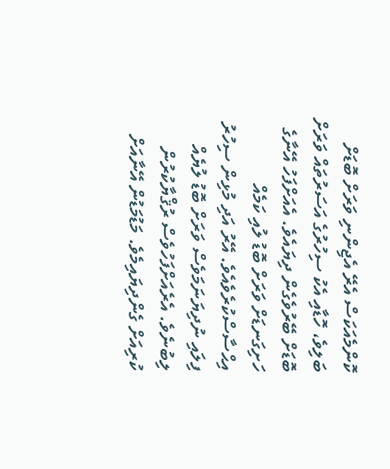ކޮންމެއަކަސް އެރޭ އެޖިންނި ވަރަށް ބޮޑަށް ބަލިވެ، ހޮޑާއި އެކު ސިހުރުގެ އަސަރުތައް ވަރަށް ބޮޑަށް ބޭރުވެގެން ދިޔައެވެ. އެއަށްފަހު އޭނާގެ ހަށިގަނޑަށް ވަރަށް ބޮޑު ލުއި ކަމެއް އިޙްސާސްކުރެވެއެވެ. އޭރު އަދި މުޅިން ސިހުރު ފިލައި ނުދިޔަނަމަވެސް ވަރަށް ބޮޑު ލުޔެއް ލިބުނެވެ. އެރެއަށްފަހުވެސް ރުޤްޔާކުރުން ކުރިއަށް ގެންދިޔައިމެވެ. މަޑުމަޑުން އޭނާއަށް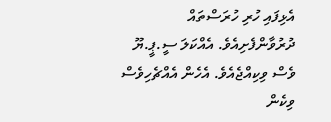އެޅިފައި ހުރި ހުރަސްތައް ދުރުވާންފެށިއެވެ. އެއްކަލަ ސީ.ޕީ.ޔޫ ވެސް ވިކިއްޖެއެވެ. އެހެން އެއްޗެހިވެސް ވިކެން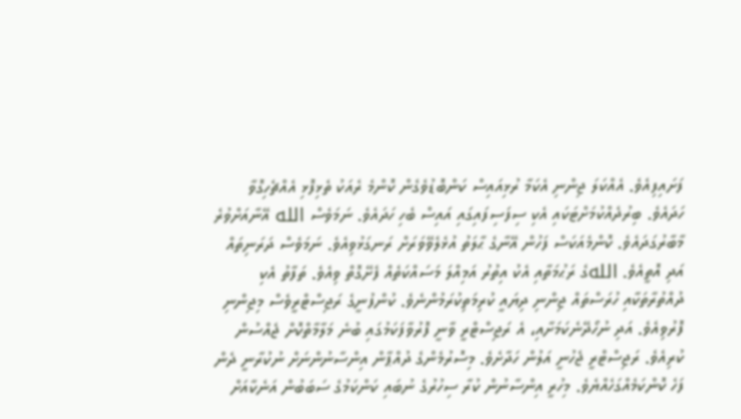ފަށައިފިއެވެ. އެއްކަލަ ޖިންނި އެކަމާ ރުޅިއައިސް ކަންބޮޑުވެގެން ކޮންމެ ރެއަކު ތެޅިފޮޅި އެއްޗެހިގޮވާ ހަދައެވެ. ބިރުދެއްކުމަށްޓަކައި އެކި ސިފަސިފައިގައި އައިސް ބެހި ހަދައެވެ. ނަމަވެސް الله އޭނާއަށްވުރެ މާބާރުގަދައެވެ. ކޮންމެއަކަސް ފަހުން އޭނާގެ ޙާލަތު އުޅެލެވޭވަރަށް ރަނގަޅުވިއެވެ. ނަމަވެސް ދަރަނިތައް އަދި އޮތީއެވެ. اللهގެ ރަޙުމަތާއި އެކު އިތުރު އަމިއްލަ މަސައްކަތެއް ފެށޭގޮތް ވިއެވެ. ތަފާތު އެކި ދުއްތުރާތަކާއި ހުރަސްތައް ޖިންނި ދިޔައީ ކުރިމަތިކުރަމުންނެވެ. ކުންފުނީގެ ރަޖިސްޓްރީވެސް މިޖިންނި ފޮރުވިއެވެ. އަދި ނުހޯދޭނެކަމަށާއި، އެ ރަޖިސްޓްރީ ވާނީ ފޮރުވާފަކަމުގައި ބުނެ މަލާމާތްކޮށް ޖެއްސުން ކުރިއެވެ. ރަޖިސްޓްރީ ޖެހުނީ އަލުން ހަދާށެވެ. މިސޮރުމެންގެ ދުއްޕާން އިންސާނުންނަށް ނުކުރާނީ ދެން ފަހެ ކޮންކަމެއްގަހެއްޔެވެ. މިހުރީ އިންސާނުން ކުރާ ސިހުރުގެ ނުބައި ކަންކަމުގެ ސަބަބުން އަނެކާއަށް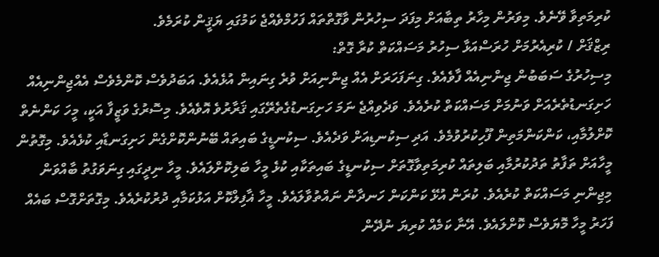ކުރިމަތިވާ ވޭނެވެ. މިވަރުން މިހާރު ތިބާއަށް މިފަދަ ސިހުރުން ވާގޮތްތައް ފަހުމްވެއްޖެ ކަމުގައި ޔަޤީން ކުރަމެވެ.
ރިޒްޤަށް / ކުރިއެރުމަށް ހުރަސްއަޅާ ސިހުރު މަސައްކަތް ކުރާ ގޮތް:
މިސިހުރުގެ ސަބަބުން ޖިންނިއެއް ފާވެއެވެ. ގިނަފަހަރަށް އެއް ޖިންނިއަށް ވުރެ ގިނައިން އުޅެއެވެ. އަބަދުވެސް ކޮންމެވެސް އެއްޖިންނިއެއް ހަށިގަނޑުތެރެއަށް ވަނުމަށް މަސައްކަތް ކުރެއެވެ. ވަދެވިއްޖެ ނަމަ ހަށިގަނޑުގެތެރޭގައި ޤަރާރުވެ އޮވެއެވެ. މިސޮރުގެ ވަޒީފާ އަކީ، މީހަ ކަންނެތް ކޮށްލުމާއި، ކަންކަންމަތިން ފޫހިކުރުވުމެވެ. އަދި ސިކުނޑިއަށް ވަދެއެވެ. ސިކުނޑީގެ ބައިތައް ބޭނުންކޮށްގެން ހަށިގަނޑާއި ކުޅެއެވެ. މިގޮތުން މީހާއަށް ތަފާތު ތަދުކުރުމާއި ބަލިތައް ކުރިމަތިވާގޮތަށް ސިކުނޑީގެ ބައިތަކާއި ކުޅެ މީހާ ބަލިކޮށްލައެވެ. މީހާ ނިދީގައި ގިނަވަގުތު ބާއްވަން މިޖިންނި މަސައްކަތް ކުރެއެވެ. ކުރަން އުޅޭ ކަންކަން ހަނދާން ނައްތުވާލައެވެ. މީހާ ޣާފިލްކޮށް އަޅުކަމާއި ދުރުކުރެއެވެ. މިގޮތަށްގޮސް ބައެއް ފަހަރު މީހާ މޮޔަވެސް ކޮށްލައެވެ. އޭނާ ކަމެއް ކުރިޔަ ނުދޭން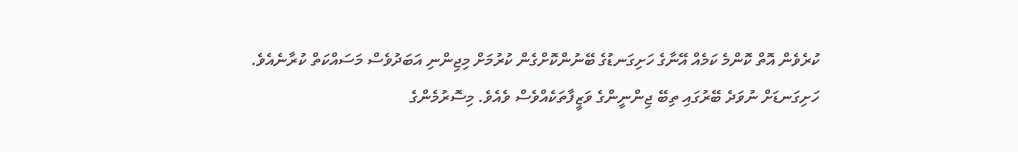ކުރެވެން އޮތް ކޮންމެ ކަމެއް އޭނާގެ ހަށިގަނޑުގެ ބޭނުންކޮށްގެން ކުރުމަށް މިޖިންނި އަބަދުވެސް މަސައްކަތް ކުރާނެއެވެ.
ހަށިގަނޑަށް ނުވަދެ ބޭރުގައި ތިބޭ ޖިންނީންގެ ވަޒީފާތަކެއްވެސް ވެއެވެ. މިސޮރުމެންގެ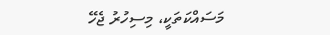މަސައްކަތަކީ، މިސިހުރު ޖެހޭ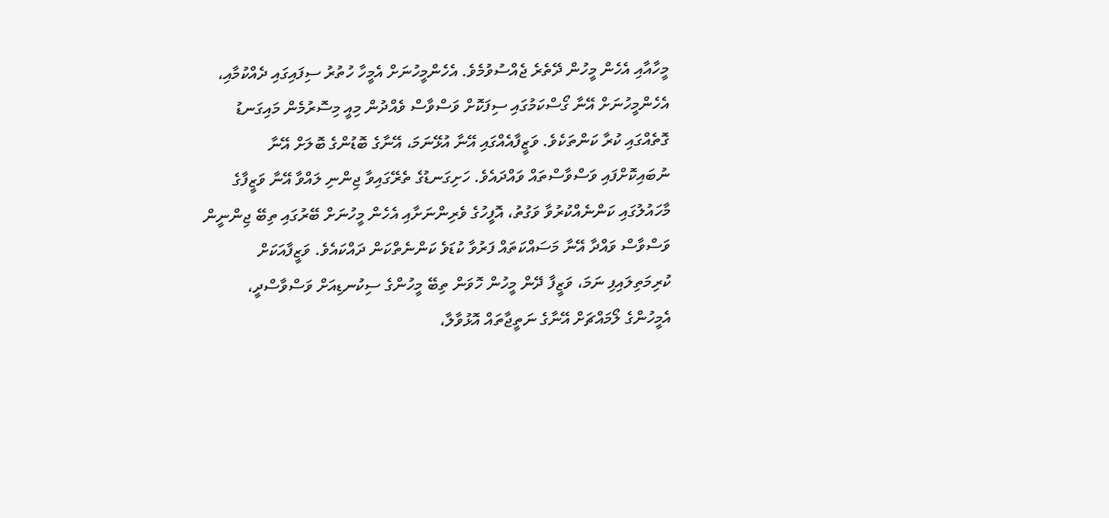މީހާއާއި އެހެން މީހުން ދޭތެރެ ޖެއްސުވުމެވެ. އެހެންމީހުނަށް އެމީހާ ހުތުރު ސިފައިގައި ދެއްކުމާއި، އެހެންމީހުނަށް އޭނާ ގޯސްކަމުގައި ސިފަކޮށް ވަސްވާސް ވެއްދުން މިއީ މިސޮރުމެން މައިގަނޑު ގޮތެއްގައި ކުރާ ކަންތަކެވެ. ވަޒީފާއެއްގައި އޭނާ އުޅޭނަމަ، އޭނާގެ ބޮޑުންގެ ބޮލަށް އޭނާ ނުބައިކޮށްފައި ވަސްވާސްތައް ވައްދައެވެ. ހަށިގަނޑުގެ ތެރޭގައިވާ ޖިންނި ލައްވާ އޭނާ ވަޒީފާގެ މާހައުލުގައި ކަންނެއްކުރުވާ ވަގުތު، އޮފީހުގެ ވެރިންނަށާއި އެހެން މީހުނަށް ބޭރުގައި ތިބޭ ޖިންނީން ވަސްވާސް ވައްދާ އޭނާ މަސައްކަތައް ފަރުވާ ކުޑަވެ ކަންނެތްކަން ދައްކައެވެ. ވަޒީފާއަކަށް ކުރިމަތިލައިފި ނަމަ، ވަޒީފާ ދޭން މީހުން ހޮވަން ތިބޭ މީހުންގެ ސިކުނޑިއަށް ވަސްވާސްދީ، އެމީހުންގެ ލޯމައްޗަށް އޭނާގެ ނަތީޖާތައް އޮޅުވާލާ،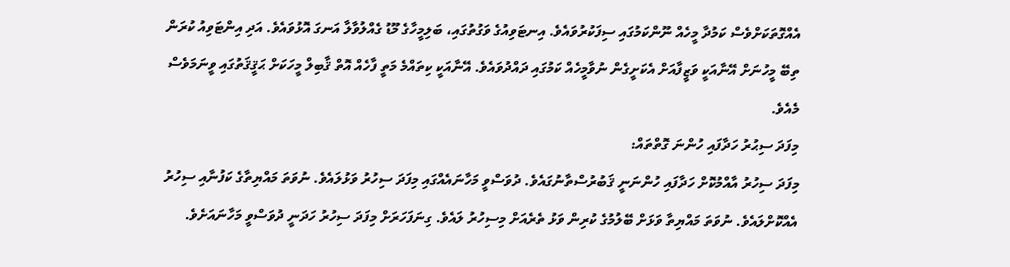އެއްގޮތަކަށްވެސް ކަމުދާ މީހެއް ނޫންކަމުގައި ސިފަކުރުވައެވެ. އިނޓަވިއުގެ ވަގުތުގައި، ބަލިމީހާގެ މޫޑު ގެއްލުވާލާ އަނގަ އޮޅުވައެވެ. އަދި އިންޓަވިއު ކުރަން ތިބޭ މީހުނަށް އޭނާއަކީ ވަޒީފާއަށް އެކަށީގެން ނުވާމީހެއް ކަމުގައި ދައްދުވައެވެ. އޭނާއަކީ ކިތައްމެ މަތީ ފާހެއް އޮތް ޤާބިލް މީހަކަށް ޙަޤީޤަތުގައި ވީނަމަވެސް މެއެވެ.
މިފަދަ ސިޙުރު ހަދާފައި ހުންނަ ގޮތްތައް:
މިފަދަ ސިހުރު އާއްމުކޮށް ހަދާފައި ހުންނަނީ ޤަބުރުސްތާނުގައެވެ. ދުވަސްވީ މަހާނައެއްގައި މިފަދަ ސިހުރު ވަޅުލައެވެ. ނުވަތަ މައްޔިތާގެ ކަފުނާއި ސިހުރު އެއްކޮށްލައެވެ. ނުވަތަ މައްޔިތާ ވަޅަށް ބޭލުމުގެ ކުރިން ވަޅު ތެރެއަށް މިސިހުރު ލައެވެ. ގިނަފަހަރަށް މިފަދަ ސިހުރު ހަދަނީ ދުވަސްވީ މަހާނައަށެވެ.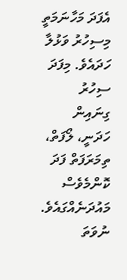އެފަދަ މަހާނަމަތީ މިސިހުރު ވަޅުލާ ހަދައެވެ. މިފަދަ ސިހުރު ގިނައިން ހަދަނީ، ލޯފަތް، ތިމަރަފަތް ފަދަ ކޮންމެވެސް މައުދަނެއްގައެވެ. ނުވަތަ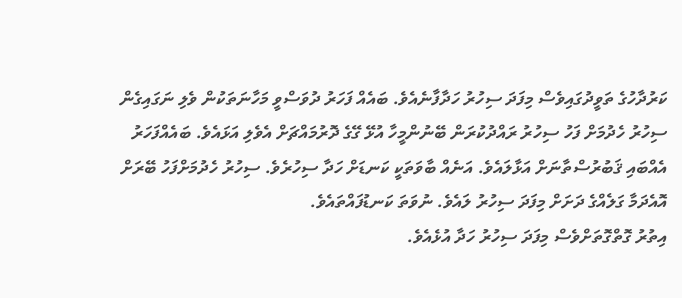ކަރުދާހުގެ ތަވީދުގައިވެސް މިފަދަ ސިހުރު ހަދާފާނެއެވެ. ބައެއް ފަހަރު ދުވަސްވީ މަހާނަތަކުން ވެލި ނަގައިގެން ސިހުރު ހެދުމަށް ފަހު ސިހުރު ރައްދުކުރަން ބޭނުންމީހާ އުޅޭ ގޭގެ ދޮރުމައްޗަށް އެވެލި އަޅައެވެ. ބައެއްފަހަރު އެއްބައި ޤަބުރުސްތާނަށް އަޅާލައެވެ. އަނެއް ބާވަތަކީ ކަނޑަށް ހަދާ ސިހުރެވެ. ސިހުރު ހެދުމަށްފަހު ބޭރަށް އޮއެދަމާ ގަލެއްގެ ދަށަށް މިފަދަ ސިހުރު ލައެވެ. ނުވަތަ ކަނޑުފައްތައެވެ.
އިތުރު ގޮތްގޮތަށްވެސް މިފަދަ ސިހުރު ހަދާ އުޅެއެވެ.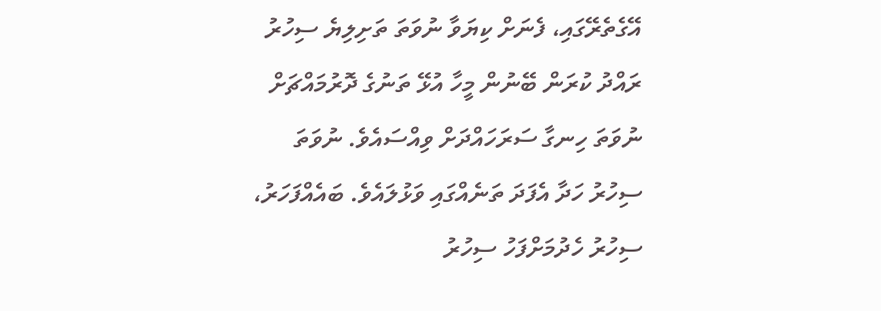އޭގެތެރޭގައި، ފެނަށް ކިޔަވާ ނުވަތަ ތަށިލިޔެ ސިހުރު ރައްދު ކުރަން ބޭނުން މީހާ އުޅޭ ތަނުގެ ދޮރުމައްޗަށް ނުވަތަ ހިނގާ ސަރަހައްދަށް ވިއްސައެވެ. ނުވަތަ ސިހުރު ހަދާ އެފަދަ ތަނެއްގައި ވަޅުލައެވެ. ބައެއްފަހަރު، ސިހުރު ހެދުމަށްފަހު ސިހުރު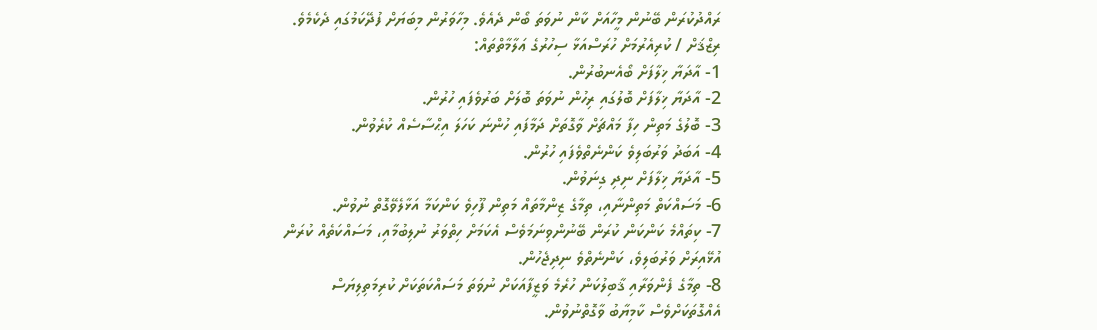ރައްދުކުރަން ބޭނުން މީހާއަށް ކާން ނުވަތަ ބޯން ދެއެވެ. މިހާވަރުން މިބަޔަށް ފުދޭކަމުގައި ދެކެމެވެ.
ރިޒްޤަށް / ކުރިއެރުމަށް ހުރަސްއަޅާ ސިހުރުގެ ޢަލާމާތްތައް:
1- އާދަޔާ ޚިލާފަށް ބޯއެނބުރުން.
2- އާދަޔާ ޚިލާފަށް ބޮލުގައި ރިހުން ނުވަތަ ބޮލަށް ބަރުވެފައި ހުރުން.
3- ބޮލުގެ މަތިން ހިފާ މައްޗަށް ވާގޮތަށް ދަމާފައި ހުންނަ ކަހަލަ އިޙްސާސެއް ކުރެވުން.
4- އަބަދު ވަރުބަލިވެ ކަންނެތްވެފައި ހުރުން.
5- އާދަޔާ ޚިލާފަށް ނިދި ގިނަވުން.
6- މަސައްކަތް މަތިންނާއި، ތިމާގެ ޒިންމާތައް މަތިން ފޫހިވެ ކަންކަމާ އަޅާލެވޭގޮތް ނުވުން.
7- ކިތައްމެ ކަންކަން ކުރަން ބޭނުންވިނަމަވެސް އެކަމަށް ހިތްވަރު ނުލިބުމާއި، މަސައްކަތެއް ކުރަން އުޅޭއިރަށް ވަރުބަލިވެ، ކަންނެތްވެ ނިދިޖެހުން.
8- ތިމާގެ ފެންވަރާއި ޤާބިލުކަން ހުރެމެ ވަޒީފާއަކަށް ނުވަތަ މަސައްކަތަކަށް ކުރިމަތިލިޔަސް އެއްގޮތަކަށްވެސް ކާމިޔާބު ވާގޮތްނުވުން.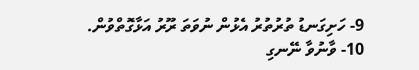9- ހަށިގަނޑު ތުރުތުރު އެޅުން ނުވަތަ ރޫރު އަޅާގޮތްވުން.
10- ވާނުވާ ނޭނގި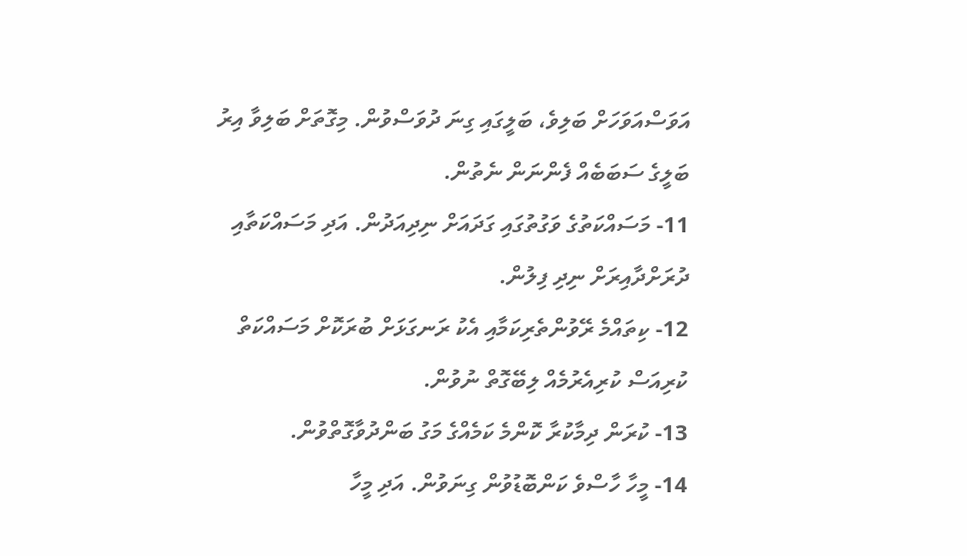އަވަސްއަވަހަށް ބަލިވެ، ބަލީގައި ގިނަ ދުވަސްވުން. މިގޮތަށް ބަލިވާ އިރު ބަލީގެ ސަބަބެއް ފެންނަން ނެތުން.
11- މަސައްކަތުގެ ވަގުތުގައި ގަދައަށް ނިދިއަދުން. އަދި މަސައްކަތާއި ދުރަށްދާއިރަށް ނިދި ފިލުން.
12- ކިތައްމެ ރޭވުންތެރިކަމާއި އެކު ރަނގަޅަށް ބުރަކޮށް މަސައްކަތް ކުރިއަސް ކުރިއެރުމެއް ލިބޭގޮތް ނުވުން.
13- ކުރަން ދިމާކުރާ ކޮންމެ ކަމެއްގެ މަގު ބަންދުވާގޮތްވުން.
14- މީހާ ހާސްވެ ކަންބޮޑުވުން ގިނަވުން. އަދި މީހާ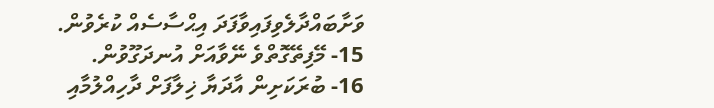ވަށާބައްދާލެވިފައިވާފަދަ އިޙްސާސެއް ކުރެވުން.
15- މޭފިތޭގޮތްވެ ނޭވާއަށް އުނދަގޫވުން.
16- ބުރަކަށިން އާދަޔާ ޚިލާފަށް ދާހިއްލުމާއި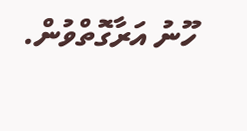ހޫނު އަރާގޮތްވުން.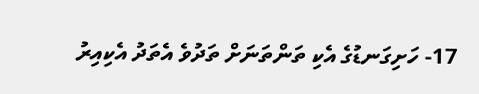17- ހަށިގަނޑުގެ އެކި ތަންތަނަށް ތަދުވެ އެތަދު އެކިއިރު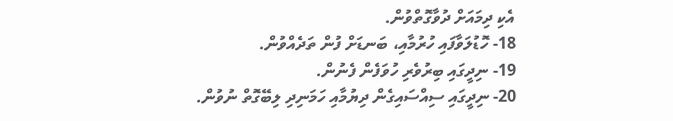އެކި ދިމައަށް ދުވާގޮތްވުން.
18- ހޮޑުލަވާފައި ހުރުމާއި، ބަނޑަށް ފުން ތަދެއްވުން.
19- ނިދީގައި ބިރުވެރި ހުވަފެން ފެނުން.
20- ނިދީގައި ސިއްސައިގެން ދިޔުމާއި ހަމަނިދި ލިބޭގޮތް ނުވުން.